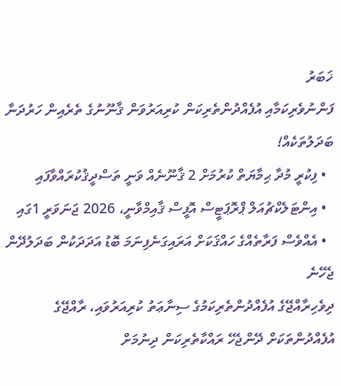ޚަބަރު
ފަންނުވެރިކަމާއި އުފެއްދުންތެރިކަން ކުރިއަރުވަން ޤާނޫނުގެ ތެރެއިން ހަރުދަނާ ބަދަލުތަކެއް!
  • ފިކުރީ މުދާ ޙިމާޔަތް ކުރުމަށް 2 ޤާނޫނެއް ވަނީ ތަސްދީޤުކުރައްވާފައި
  • އިންޓަލެކްޗުއަލް ޕްރޮޕަޓީސް އޮފީސް ޤާއިމްވާނީ، 2026 ޖަނަވަރީ 1ގައި
  • އެއްވެސް ފަރާތެއްގެ ހައްޤަކަށް އަރައިގަނެފިނަމަ ބޮޑު އަދަދަކުން ބަދަލުދޭން ޖެހޭނެ
ދިވެހިރާއްޖޭގެ އުފެއްދުންތެރިކަމުގެ ސިނާޢަތު ކުރިއަރުވައި، ރާއްޖޭގެ އުފެއްދުންތަކަށް ދޭންޖެހޭ ރައްކާތެރިކަން ދިނުމަށް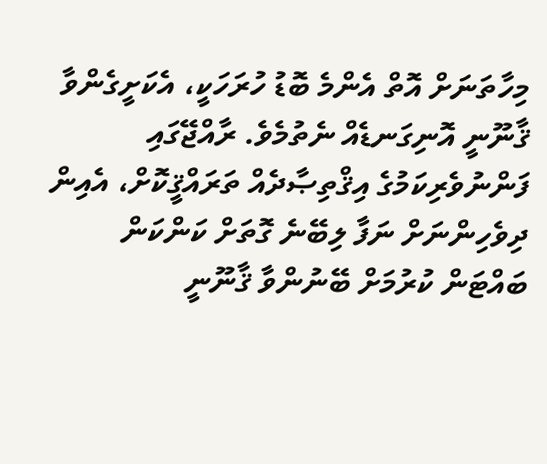މިހާތަނަށް އޮތް އެންމެ ބޮޑު ހުރަހަކީ، އެކަށީގެންވާ ޤާނޫނީ އޮނިގަނޑެއް ނެތުމެވެ. ރާއްޖޭގައި ފަންނުވެރިކަމުގެ އިޤްތިޞާދެއް ތަރައްޤީކޮށް، އެއިން ދިވެހިންނަށް ނަފާ ލިބޭނެ ގޮތަށް ކަންކަން ބައްޓަން ކުރުމަށް ބޭނުންވާ ޤާނޫނީ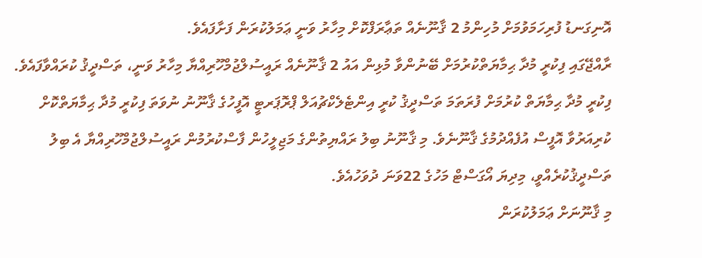އޮނިގަނޑު ފުރިހަމަވުމަށް މުހިންމު 2 ޤާނޫނެއް ތަޢާރަފްކޮށް މިހާރު ވަނީ ޢަމަލުކުރަން ފަށާފައެވެ.
ރާއްޖޭގައި ފިކުރީ މުދާ ޙިމާޔަތްކުރުމަށް ބޭނުންވާ މުޅިން އައު 2 ޤާނޫނެއް ރައީސުލްޖުމްހޫރިއްޔާ މިހާރު ވަނީ، ތަސްދީޤު ކުރައްވާފައެވެ. ފިކުރީ މުދާ ޙިމާޔަތް ކުރުމަށް ފުރަތަމަ ތަސްދީޤު ކުރީ އިންޓެލެކްޗުއަލް ޕްރޮޕަރޓީ އޮފީހުގެ ޤާނޫނު ނުވަތަ ފިކުރީ މުދާ ޙިމާޔަތްކޮށް ކުރިއަރުވާ އޮފީސް އުފެއްދުމުގެ ޤާނޫނެވެ. މި ޤާނޫނު ބިލު ރައްޔިތުންގެ މަޖިލީހުން ފާސްކުރުމުން ރައީސުލްޖުމްހޫރިއްޔާ އެ ބިލު ތަސްދީޤުކުރެއްވީ، މިދިޔަ އޯގަސްޓް މަހުގެ 22ވަނަ ދުވަހުއެވެ.
މި ޤާނޫނަށް ޢަމަލުކުރަން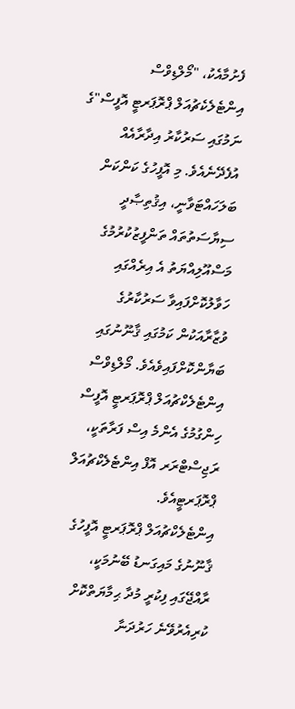ފެށުމާއެކު، "މޯލްޑިވްސް އިންޓެލެކެޗުއަލް ޕްރޮޕަރޓީ އޮފީސް"ގެ ނަމުގައި ސަރުކާރު އިދާރާއެއް އުފެދޭނެއެވެ. މި އޮފީހުގެ ކަންކަން ބަލަހައްޓަވާނީ، އިޤުތިޞާދީ ސިޔާސަތުތައް ތަންފީޒުކުރުމުގެ މަސްއޫލިއްޔަތު އެ އިރެއްގައި ހަވާލުކޮށްފައިވާ ސަރުކާރުގެ ވުޒާރާއަކުން ކަމުގައި ޤާނޫނުގައި ބަޔާންކޮށްފައިވެއެވެ. މޯލްޑިވްސް އިންޓެލެކްޗުއަލް ޕްރޮޕަރޓީ އޮފީސް ހިންގުމުގެ އެންމެ އިސް ފަރާތަކީ، ރަޖިސްޓްރަރ އޮފް އިންޓެލެކްޗުއަލް ޕްރޮޕަރޓީއެވެ.
އިންޓެލެކްޗުއަލް ޕްރޮޕަރޓީ އޮފީހުގެ ޤާނޫނުގެ މައިގަނޑު ބޭނުމަކީ، ރާއްޖޭގައި ފިކުރީ މުދާ ޙިމާޔަތްކޮށް ކުރިއެރުވޭނެ ހަރުދަނާ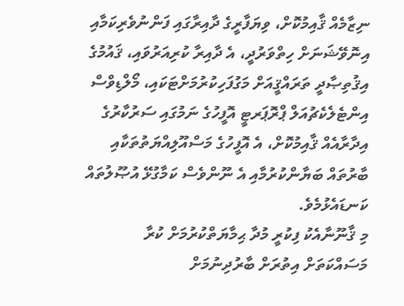ނިޒާމެއް ޤާއިމުކޮށް، ވިޔަފާރީގެ ދާއިރާގައި ފަންނުވެރިކަމާއި އިނޮވޭޝަނަށް ހިތްވަރުދީ، އެ ދާއިރާ ކުރިއަރުވައި، ޤައުމުގެ އިޤުތިޞާދީ ތަރައްޤީއަށް މަގުފަހިކުރުމަށްޓަކައި، މޯލްޑިވްސް އިންޓެލެކެޗުއަލް ޕްރޮޕަރޓީ އޮފީހުގެ ނަމުގައި ސަރުކާރުގެ އިދާރާއެއް ޤާއިމުކޮށް، އެ އޮފީހުގެ މަސްއޫލިއްޔަތުތަކާއި ބާރުތައް ބަޔާންކުރުމާއި އެ ނޫންވެސް ކަމާގުޅޭ އުޞޫލުތައް ކަނޑައެޅުމެވެ.
މި ޤާނޫނާއެކު ފިކުރީ މުދާ ޙިމާޔަތްކުރުމަށް ކުރާ މަސައްކަތަށް އިތުރަށް ބާރުދިނުމަށް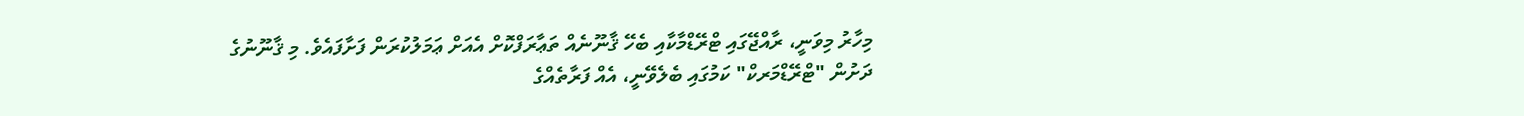މިހާރު މިވަނީ، ރާއްޖޭގައި ޓްރޭޑްމާކާއި ބެހޭ ޤާނޫނެއް ތަޢާރަފްކޮށް އެއަށް ޢަމަލުކުރަން ފަށާފައެވެ. މި ޤާނޫނުގެ ދަށުން "ޓްރޭޑްމަރކް" ކަމުގައި ބެލެވޭނީ، އެއް ފަރާތެއްގެ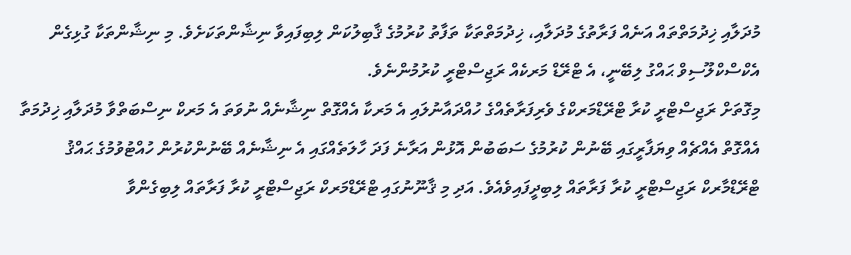މުދަލާއި ޚިދުމަތްތައް އަނެއް ފަރާތުގެ މުދަލާއި، ޚިދުމަތްތަކާ ތަފާތު ކުރުމުގެ ޤާބިލުކަން ލިބިފައިވާ ނިޝާންތަކަށެވެ. މި ނިޝާންތަކާ ގުޅިގެން އެކްސްކްލޫސިވް ޙައްގު ލިބޭނީ، އެ ޓްރޭޑް މަރކެއް ރަޖިސްޓްރީ ކުރުމުންނެވެ.
މިގޮތަށް ރަޖިސްޓްރީ ކުރާ ޓްރޭޑްމަރކްގެ ވެރިފަރާތެއްގެ ހުއްދައާނުލައި އެ މަރކާ އެއްގޮތް ނިޝާނެއް ނުވަތަ އެ މަރކް ނިސްބަތްވާ މުދަލާއި ޚިދުމަތާ އެއްގޮތް އެއްޗެއް ވިޔަފާރީގައި ބޭނުން ކުރުމުގެ ސަބަބުން އޮޅުން އަރާނެ ފަދަ ހާލަތެއްގައި އެ ނިޝާނެއް ބޭނުންކުރުން ހުއްޓުވުމުގެ ޙައްޤު ޓްރޭޑްމާރކް ރަޖިސްޓްރީ ކުރާ ފަރާތައް ލިބިދީފައިވެއެވެ. އަދި މި ޤާނޫނުގައި ޓްރޭޑްމަރކް ރަޖިސްޓްރީ ކުރާ ފަރާތައް ލިބިގެންވާ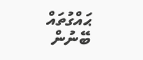ޙައްގުތައް ބޭނުން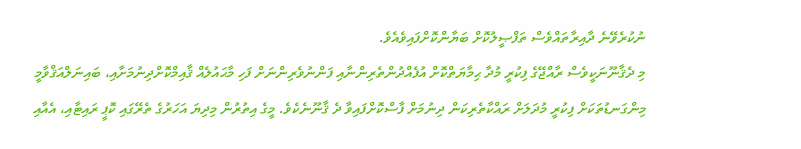ނުކުރެވޭނެ ދާއިރާތައްވެސް ތަފްޞީލުކޮށް ބަޔާންކޮށްފައިވެއެވެ.
މި ދެޤާނޫނަކީވެސް ރާއްޖޭގެ ފިކުރީ މުދާ ޙިމާޔަތްކޮށް އުފެއްދުންތެރިންނާއި ފަންނުވެރިންނަށް ފަހި މާޙައުލެއް ޤާއިމްކޮށްދިނުމަށާއި، ބައިނަލްއަޤްވާމީ މިންގަނޑުތަކަށް ފިކުރީ މުދަލަށް ރައްކާތެރިކަން ދިނުމަށް ފާސްކޮށްފައިވާ ދެ ޤާނޫނެކެވެ. މީގެ އިތުރުން މިދިޔަ އަހަރުގެ ތެރޭގައި ކޮޕީ ރައިޓާއި، އެއާއި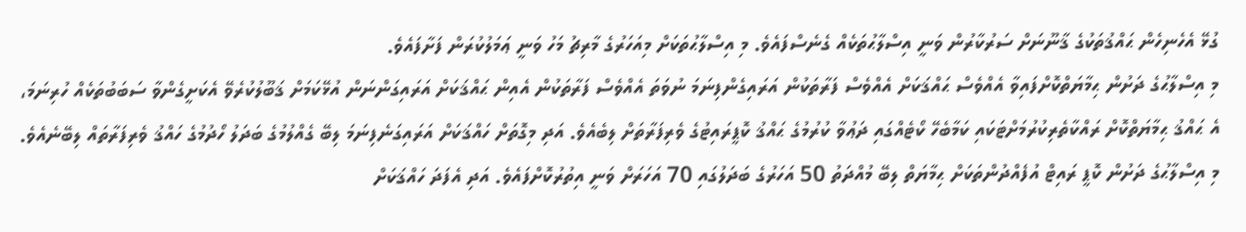ގުޅޭ އެހެނިހެން ޙައްޤުތަކުގެ ޤާނޫނަށް ސަރުކާރުން ވަނީ އިސްލާޙުތަކެއް ގެނެސްފައެވެ. މި އިސްލާޙުތަކަށް މިއަހަރުގެ މާރިޗު މަހު ވަނީ ޢަމަލުކުރަން ފަށާފައެވެ.
މި އިސްލާޙުގެ ދަށުން ޙިމާޔަތްކޮށްފައިވާ އެއްވެސް ޙައްޤަކަށް އެއްވެސް ފަރާތަކުން އަރައިގެންފިނަމަ ނުވަތަ އެއްވެސް ފަރާތަކުން އެއިން ޙައްޤަކަށް އަރައިގަންނަން އުޅޭކަމަށް ޤަބޫލުކުރެވޭ އެކަށީގެންވާ ސަބަބުތަކެއް ހުރިނަމަ، އެ ޙައްޤު ޙިމާޔަތްކޮށް ރައްކާތެރިކުރުމަށްޓަކައި ކަމާބެހޭ ކޯޓެއްގައި ދަޢުވާ ކުރުމުގެ ޙައްޤު ކޮޕީރައިޓުގެ ވެރިފަރާތަށް ލިބެއެވެ. އަދި މިގޮތަށް ހައްޤަކަށް އަރައިގަނެފިނަމަ ލިބޭ ގެއްލުމުގެ ބަދަލު ހޯދުމުގެ ހައްޤު ވެރިފަރާތައް ލިބޭނެއެވެ. މި އިސްލާޙުގެ ދަށުން ކޮޕީ ރައިޓް އުފެއްދުންތަކަށް ޙިމާޔަތް ލިބޭ މުއްދަތު 50 އަހަރުގެ ބަދަލުގައި 70 އަހަރަށް ވަނީ އިތުރުކޮށްފައެވެ. އަދި އެފަދަ ހައްޤަކަށް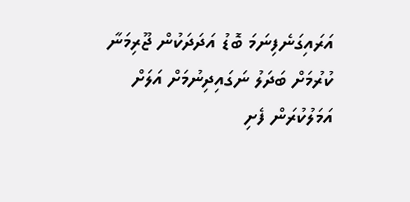އަރައިގަނެފިނަމަ ބޮޑު އަދަދަކުން ޖޫރިމަނާ ކުރުމަށް ބަދަލު ނަގައިދިނުމަށް އަލަށް އަމަލުކުރަން ފެށި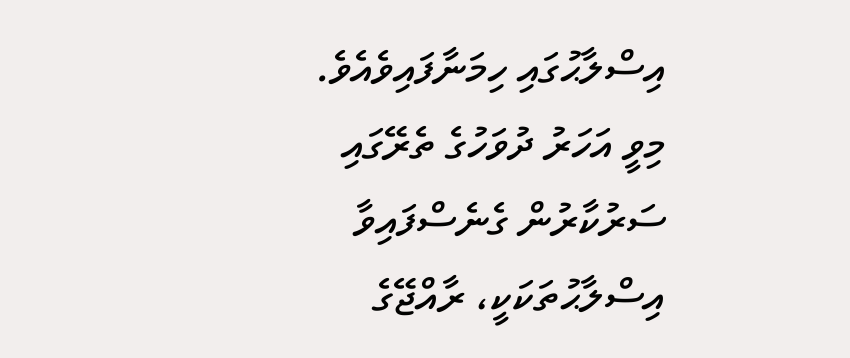އިސްލާޙުގައި ހިމަނާފައިވެއެވެ.
މިވީ އަހަރު ދުވަހުގެ ތެރޭގައި ސަރުކާރުން ގެނެސްފައިވާ އިސްލާޙުތަކަކީ، ރާއްޖޭގެ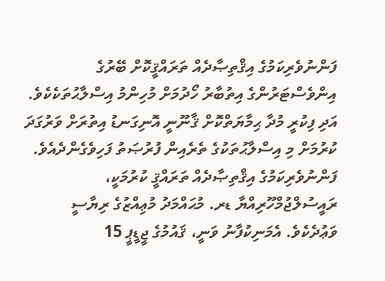ފަންނުވެރިކަމުގެ އިޤްތިޞާދެއް ތަރައްޤީކޮށް ބޭރުގެ އިންވެސްޓަރުންގެ އިތުބާރު ހޯދުމަށް މުހިންމު އިސްލާޙުތަކެކެވެ. އަދި ފިކުރީ މުދާ ޙިމާޔަތްކޮށް ޤާނޫނީ އޮނިގަނޑު އިތުރަށް ވަރުގަދަ ކުރުމަށް މި އިސްލާޙުތަކުގެ ތެރެއިން ފުރުޞަތު ފަހިވެގެންދެއެވެ.
ފަންނުވެރިކަމުގެ އިޤްތިޞާދެއް ތަރައްޤީ ކުރުމަކީ، ރައީސުލްޖުމްހޫރިއްޔާ ޑރ. މުޙައްމަދު މުޢިއްޒުގެ ރިޔާސީ ވަޢުދެކެވެ. އެމަނިކުފާނު ވަނީ، ޤައުމުގެ ޖީޑީޕީ 15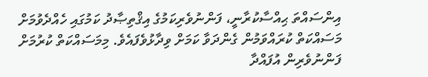އިންސައްތަ ޙިއްސާކުރާނީ، ފަންނުވެރިކަމުގެ އިޤްތިޞާދު ކަމުގައި ހެއްދެވުމަށް މަސައްކަތް ކުރައްވަމުން ގެންދަވާ ކަމަށް ވިދާޅުވެފައެވެ. މިމަސައްކަތް ކުރުމަށް ފަންނުވެރިން އުފައްދާ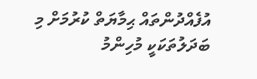އުފެއްދުންތައް ޙިމާޔަތް ކުރުމަށް މި ބަދަލުތަކަކީ މުހިންމު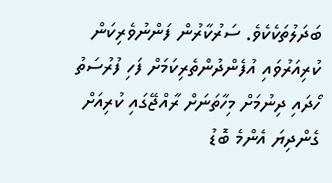ބަދަލުތަކެކެވެ. ސަރުކާރުން ފަންނުވެރިކަން ކުރިއަރުވައި އުފެންދުންތެރިކަމަށް ފަހި ފުރުސަތު ހޯދައި ދިނުމަށް މިހާތަނަށް ރާއްޖޭގައި ކުރިއަށް ގެންދިޔަ އެންމެ ބޮޑު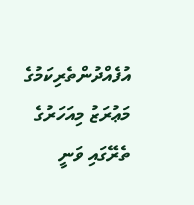އުފެއްދުންތެރިކަމުގެ މަޢުރަޒު މިއަހަރުގެ ތެރޭގައި ވަނީ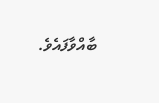ބާއްވާފައެވެ.